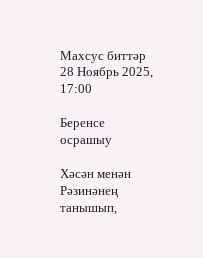Махсус биттәр
28 Ноябрь 2025, 17:00

Беренсе осрашыу

Хәсән менән Рәзинәнең танышып,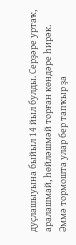дуҫлашыуына быйыл 14 йыл булды. Серҙәре уртаҡ, аралашмай, һөйләшмәй торған көндәре һирәк. Әммә тормошта улар бер тапҡыр ҙа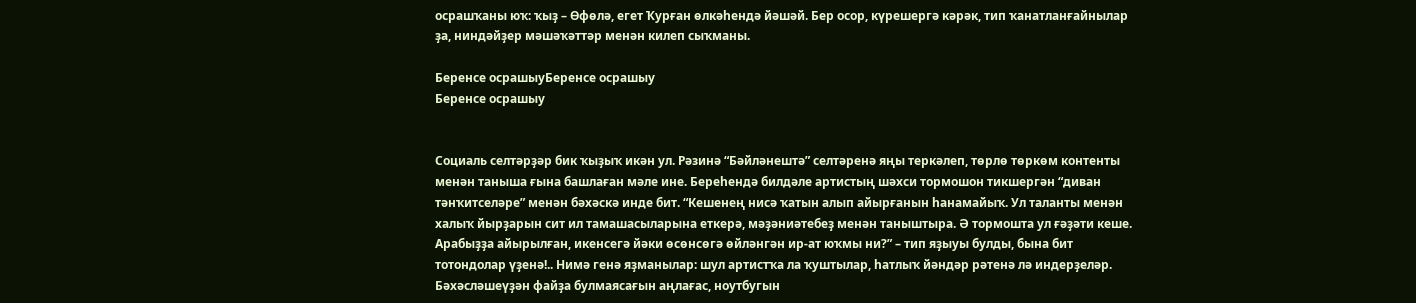осрашҡаны юҡ: ҡыҙ – Өфөлә, егет Ҡурған өлкәһендә йәшәй. Бер осор, күрешергә кәрәк, тип ҡанатланғайнылар ҙа, ниндәйҙер мәшәҡәттәр менән килеп сыҡманы.

Беренсе осрашыуБеренсе осрашыу
Беренсе осрашыу


Социаль селтәрҙәр бик ҡыҙыҡ икән ул. Рәзинә “Бәйләнештә” селтәренә яңы теркәлеп, төрлө төркөм контенты менән таныша ғына башлаған мәле ине. Береһендә билдәле артистың шәхси тормошон тикшергән “диван тәнҡитселәре” менән бәхәскә инде бит. “Кешенең нисә ҡатын алып айырғанын һанамайыҡ. Ул таланты менән халыҡ йырҙарын сит ил тамашасыларына еткерә, мәҙәниәтебеҙ менән таныштыра. Ә тормошта ул ғәҙәти кеше. Арабыҙҙа айырылған, икенсегә йәки өсөнсөгә өйләнгән ир-ат юҡмы ни?” – тип яҙыуы булды, бына бит тотондолар үҙенә!.. Нимә генә яҙманылар: шул артистҡа ла ҡуштылар, һатлыҡ йәндәр рәтенә лә индерҙеләр. Бәхәсләшеүҙән файҙа булмаясағын аңлағас, ноутбугын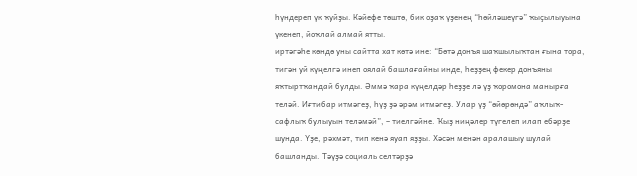һүндереп үк ҡуйҙы. Кәйефе төштө, бик оҙаҡ үҙенең “һөйләшеүгә” ҡыҫылыуына үкенеп, йоҡлай алмай ятты.
иртәгәһе көндө уны сайтта хат көтә ине: “Бөтә донъя шаҡшылыҡтан ғына тора, тигән уй күңелгә инеп оялай башлағайны инде, һеҙҙең фекер донъяны яҡтыртҡандай булды. Әммә ҡара күңелдәр һеҙҙе лә үҙ ҡоромона манырға теләй. Иғтибар итмәгеҙ, һүҙ ҙә әрәм итмәгеҙ. Улар үҙ “өйөрөндә” аҡлыҡ-сафлыҡ булыуын теләмәй”, – тиелгәйне. Ҡыҙ ниңәлер түгелеп илап ебәрҙе шунда. Үҙе, рәхмәт, тип кенә яуап яҙҙы. Хәсән менән аралашыу шулай башланды. Тәүҙә социаль селтәрҙә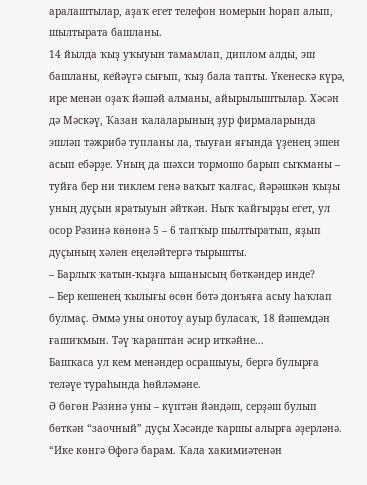аралаштылар, аҙаҡ егет телефон номерын һорап алып, шылтырата башланы.
14 йылда ҡыҙ уҡыуын тамамлап, диплом алды, эш башланы, кейәүгә сығып, ҡыҙ бала тапты. Үкенескә күрә, ире менән оҙаҡ йәшәй алманы, айырылыштылар. Хәсән дә Мәскәү, Ҡазан ҡалаларының ҙур фирмаларында эшләп тәжрибә тупланы ла, тыуған яғында үҙенең эшен асып ебәрҙе. Уның да шәхси тормошо барып сыҡманы – туйға бер ни тиклем генә ваҡыт ҡалғас, йәрәшкән ҡыҙы уның дуҫын яратыуын әйткән. Ныҡ ҡайғырҙы егет, ул осор Рәзинә көнөнә 5 – 6 тапҡыр шылтыратып, яҙып дуҫының хәлен еңеләйтергә тырышты.
– Барлыҡ ҡатын-ҡыҙға ышанысың бөткәндер инде?
– Бер кешенең ҡылығы өсөн бөтә донъяға асыу һаҡлап булмаҫ. Әммә уны онотоу ауыр буласаҡ, 18 йәшемдән ғашиҡмын. Тәү ҡараштан әсир иткәйне...
Башҡаса ул кем менәндер осрашыуы, бергә булырға теләүе тураһында һөйләмәне.
Ә бөгөн Рәзинә уны – күптән йәндәш, серҙәш булып бөткән “заочный” дуҫы Хәсәнде ҡаршы алырға әҙерләнә. “Ике көнгә Өфөгә барам. Ҡала хакимиәтенән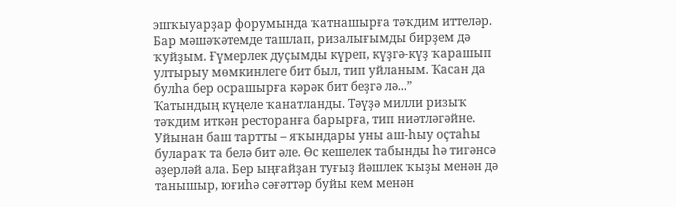эшҡыуарҙар форумында ҡатнашырға тәҡдим иттеләр. Бар мәшәҡәтемде ташлап, ризалығымды бирҙем дә ҡуйҙым. Ғүмерлек дуҫымды күреп, күҙгә-күҙ ҡарашып ултырыу мөмкинлеге бит был, тип уйланым. Ҡасан да булһа бер осрашырға кәрәк бит беҙгә лә...”
Ҡатындың күңеле ҡанатланды. Тәүҙә милли ризыҡ тәҡдим иткән ресторанға барырға, тип ниәтләгәйне. Уйынан баш тартты – яҡындары уны аш-һыу оҫтаһы булараҡ та белә бит әле. Өс кешелек табынды һә тигәнсә әҙерләй ала. Бер ыңғайҙан туғыҙ йәшлек ҡыҙы менән дә танышыр, юғиһә сәғәттәр буйы кем менән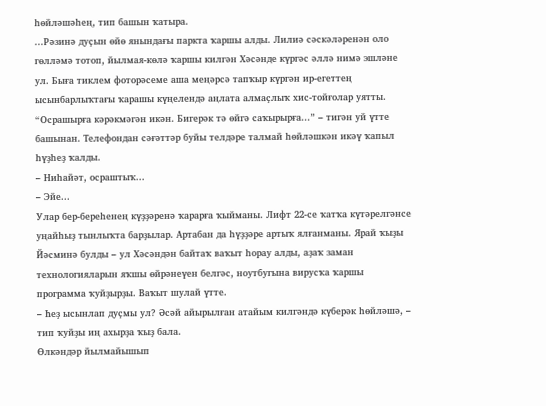һөйләшәһең, тип башын ҡатыра.
...Рәзинә дуҫын өйө янындағы паркта ҡаршы алды. Лилиә сәскәләренән оло гөлләмә тотоп, йылмая-көлә ҡаршы килгән Хәсәнде күргәс әллә нимә эшләне ул. Быға тиклем фоторәсеме аша меңәрсә тапҡыр күргән ир-егеттең ысынбарлыҡтағы ҡарашы күңелендә аңлата алмаҫлыҡ хис-тойғолар уятты. “Осрашырға кәрәкмәгән икән. Бигерәк тә өйгә саҡырырға...” – тигән уй үтте башынан. Телефондан сәғәттәр буйы телдәре талмай һөйләшкән икәү ҡапыл һүҙһеҙ ҡалды.
– Ниһайәт, осраштыҡ...
– Эйе...
Улар бер-береһенең күҙҙәренә ҡарарға ҡыйманы. Лифт 22-се ҡатҡа күтәрелгәнсе уңайһыҙ тынлыҡта барҙылар. Артабан да һүҙҙәре артыҡ ялғанманы. Ярай ҡыҙы Йәсминә булды – ул Хәсәндән байтаҡ ваҡыт һорау алды, аҙаҡ заман технологияларын яҡшы өйрәнеүен белгәс, ноутбугына вирусҡа ҡаршы программа ҡуйҙырҙы. Ваҡыт шулай үтте.
– Һеҙ ысынлап дуҫмы ул? Әсәй айырылған атайым килгәндә күберәк һөйләшә, – тип ҡуйҙы иң ахырҙа ҡыҙ бала.
Өлкәндәр йылмайышып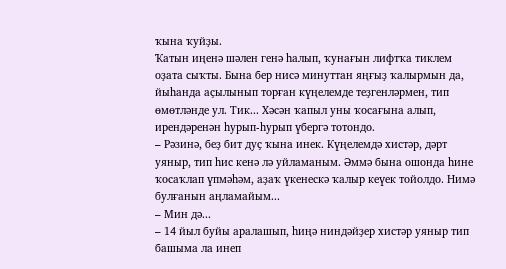ҡына ҡуйҙы.
Ҡатын иңенә шәлен генә һалып, ҡунағын лифтҡа тиклем оҙата сыҡты. Бына бер нисә минуттан яңғыҙ ҡалырмын да, йыһанда аҫылынып торған күңелемде теҙгенләрмен, тип өмөтләнде ул. Тик... Хәсән ҡапыл уны ҡосағына алып, ирендәренән һурып-һурып үбергә тотондо.
– Рәзинә, беҙ бит дуҫ ҡына инек. Күңелемдә хистәр, дәрт уяныр, тип һис кенә лә уйламаным. Әммә бына ошонда һине ҡосаҡлап үпмәһәм, аҙаҡ үкенескә ҡалыр кеүек тойолдо. Нимә булғанын аңламайым...
– Мин дә...
– 14 йыл буйы аралашып, һиңә ниндәйҙер хистәр уяныр тип башыма ла инеп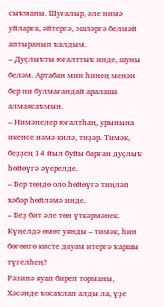сыҡманы. Шуғалыр, әле нимә уйларға, әйтергә, эшләргә белмәй аптыранып ҡалдым.
– Дуҫлыҡты юғалттыҡ инде, шуны беләм. Артабан мин һинең менән бер ни булмағандай аралаша алмаясаҡмын.
– Нимәнелер юғалтһаң, урынына икенсе нәмә килә, тиҙәр. Тимәк, беҙҙең 14 йыл буйы барған дуҫлыҡ һөйөүгә әүерелде.
– Бер төндө оло һөйөүгә тиңләп хәбәр һөйләмә инде.
– Беҙ бит әле төн үткәрмәнек. Күңелдә өмөт уянды – тимәк, һин бөгөнгө кисте дауам итергә ҡаршы түгелһең?
Рәзинә яуап биреп торманы, Хәсәнде ҡосаҡлап алды ла, үҙе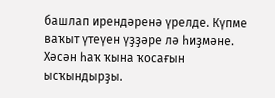башлап ирендәренә үрелде. Күпме ваҡыт үтеүен үҙҙәре лә һиҙмәне. Хәсән һаҡ ҡына ҡосағын ысҡындырҙы.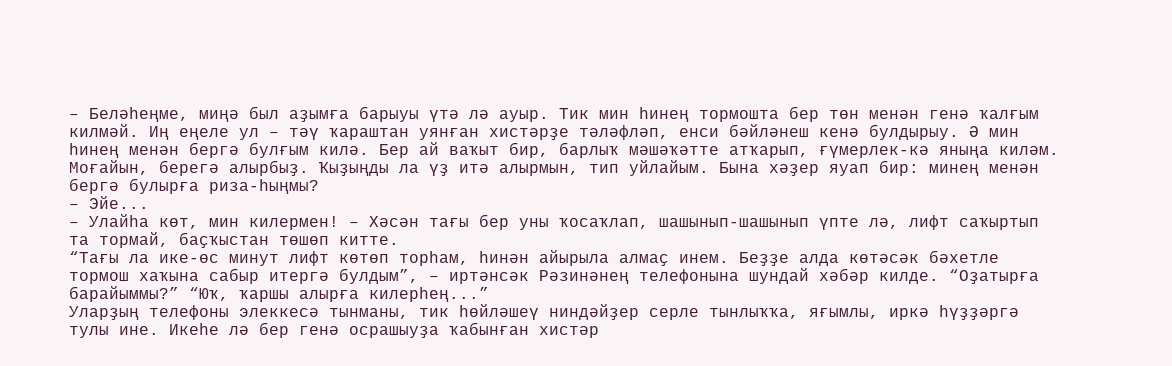– Беләһеңме, миңә был аҙымға барыуы үтә лә ауыр. Тик мин һинең тормошта бер төн менән генә ҡалғым килмәй. Иң еңеле ул – тәү ҡараштан уянған хистәрҙе тәләфләп, енси бәйләнеш кенә булдырыу. Ә мин һинең менән бергә булғым килә. Бер ай ваҡыт бир, барлыҡ мәшәҡәтте атҡарып, ғүмерлек-кә яныңа киләм. Моғайын, берегә алырбыҙ. Ҡыҙыңды ла үҙ итә алырмын, тип уйлайым. Бына хәҙер яуап бир: минең менән бергә булырға риза-һыңмы?
– Эйе...
– Улайһа көт, мин килермен! – Хәсән тағы бер уны ҡосаҡлап, шашынып-шашынып үпте лә, лифт саҡыртып та тормай, баҫҡыстан төшөп китте.
“Тағы ла ике-өс минут лифт көтөп торһам, һинән айырыла алмаҫ инем. Беҙҙе алда көтәсәк бәхетле тормош хаҡына сабыр итергә булдым”, – иртәнсәк Рәзинәнең телефонына шундай хәбәр килде. “Оҙатырға барайыммы?” “Юҡ, ҡаршы алырға килерһең...”
Уларҙың телефоны элеккесә тынманы, тик һөйләшеү ниндәйҙер серле тынлыҡҡа, яғымлы, иркә һүҙҙәргә тулы ине. Икеһе лә бер генә осрашыуҙа ҡабынған хистәр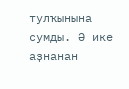тулҡынына сумды. Ә ике аҙнанан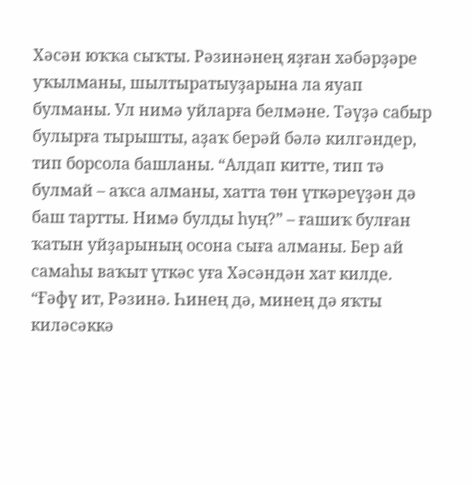Хәсән юҡҡа сыҡты. Рәзинәнең яҙған хәбәрҙәре уҡылманы, шылтыратыуҙарына ла яуап булманы. Ул нимә уйларға белмәне. Тәүҙә сабыр булырға тырышты, аҙаҡ берәй бәлә килгәндер, тип борсола башланы. “Алдап китте, тип тә булмай – аҡса алманы, хатта төн үткәреүҙән дә баш тартты. Нимә булды һуң?” – ғашиҡ булған ҡатын уйҙарының осона сыға алманы. Бер ай самаһы ваҡыт үткәс уға Хәсәндән хат килде.
“Ғәфү ит, Рәзинә. Һинең дә, минең дә яҡты киләсәккә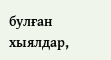булған хыялдар,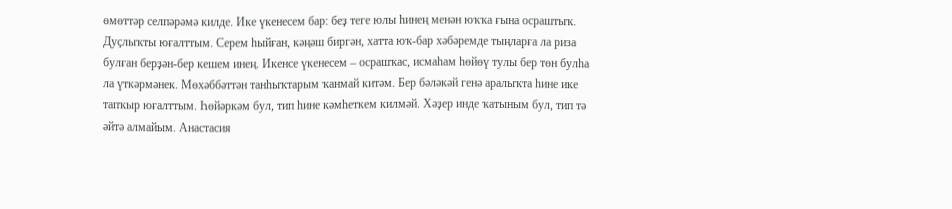өмөттәр селпәрәмә килде. Ике үкенесем бар: беҙ теге юлы һинең менән юҡҡа ғына осраштыҡ. Дуҫлыҡты юғалттым. Серем һыйған, кәңәш биргән, хатта юҡ-бар хәбәремде тыңларға ла риза булған берҙән-бер кешем инең. Икенсе үкенесем – осрашҡас, исмаһам һөйөү тулы бер төн булһа ла үткәрмәнек. Мөхәббәттән танһыҡтарым ҡанмай китәм. Бер бәләкәй генә аралыҡта һине ике тапҡыр юғалттым. Һөйәркәм бул, тип һине кәмһеткем килмәй. Хәҙер инде ҡатыным бул, тип тә әйтә алмайым. Анастасия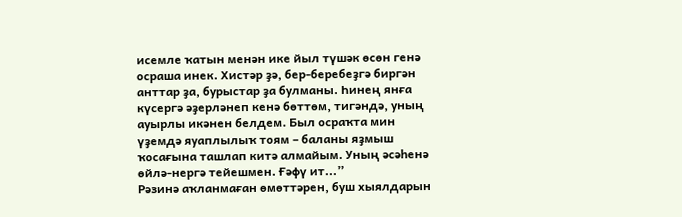исемле ҡатын менән ике йыл түшәк өсөн генә осраша инек. Хистәр ҙә, бер-беребеҙгә биргән анттар ҙа, бурыстар ҙа булманы. Һинең янға күсергә әҙерләнеп кенә бөттөм, тигәндә, уның ауырлы икәнен белдем. Был осраҡта мин үҙемдә яуаплылыҡ тоям – баланы яҙмыш ҡосағына ташлап китә алмайым. Уның әсәһенә өйлә-нергә тейешмен. Ғәфү ит...”
Рәзинә аҡланмаған өмөттәрен, буш хыялдарын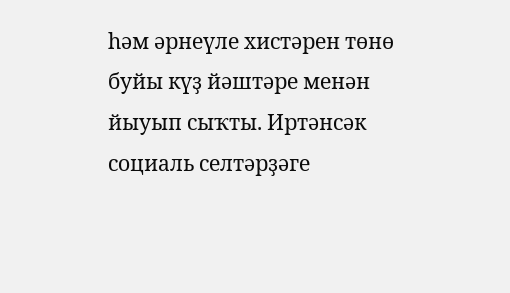һәм әрнеүле хистәрен төнө буйы күҙ йәштәре менән йыуып сыҡты. Иртәнсәк социаль селтәрҙәге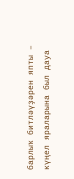барлыҡ битләүҙәрен япты – күңел яраларына был дауа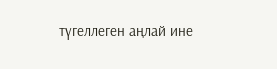түгеллеген аңлай ине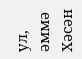ул, әммә Хәсән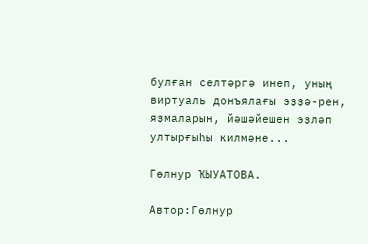булған селтәргә инеп, уның виртуаль донъялағы эҙҙә-рен, яҙмаларын, йәшәйешен эҙләп ултырғыһы килмәне...

Гөлнур ҠЫУАТОВА.

Автор:Гөлнур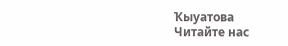Ҡыуатова
Читайте нас